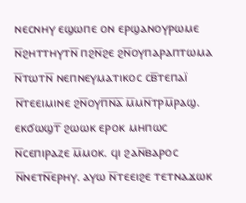ⲛⲉⲥⲛⲏⲩ ⲉϣⲱⲡⲉ ⲟⲛ ⲉⲣϣⲁⲛⲟⲩⲣⲱⲙⲉ ⲛ̅ϩⲏⲧⲧⲏⲩⲧⲛ̅ ⲡϩⲛ̅ϩⲉ ϩⲛ̅ⲟⲩⲡⲁⲣⲁⲡⲧⲱⲙⲁ ⲛ̅ⲧⲱⲧⲛ̅ ⲛⲉⲡⲛⲉⲩⲙⲁⲧⲓⲕⲟⲥ ⲥⲃ̅ⲧⲉⲡⲁⲓ̈ ⲛ̅ⲧⲉⲉⲓⲙⲓⲛⲉ ϩⲛ̅ⲟⲩⲡ̅ⲛ̅ⲁ̅ ⲙ̅ⲙⲛ̅ⲧⲣⲙ̅ⲣⲁϣ. ⲉⲕϭⲱϣⲧ̅ ϩⲱⲱⲕ ⲉⲣⲟⲕ ⲙⲏⲡⲱⲥ ⲛ̅ⲥⲉⲡⲓⲣⲁⲍⲉ ⲙ̅ⲙⲟⲕ. ϥⲓ ϩⲁⲛ̅ⲃⲁⲣⲟⲥ ⲛ̅ⲛⲉⲧⲛ̅ⲉⲣⲏⲩ. ⲁⲩⲱ ⲛ̅ⲧⲉⲉⲓϩⲉ ⲧⲉⲧⲛⲁϫⲱⲕ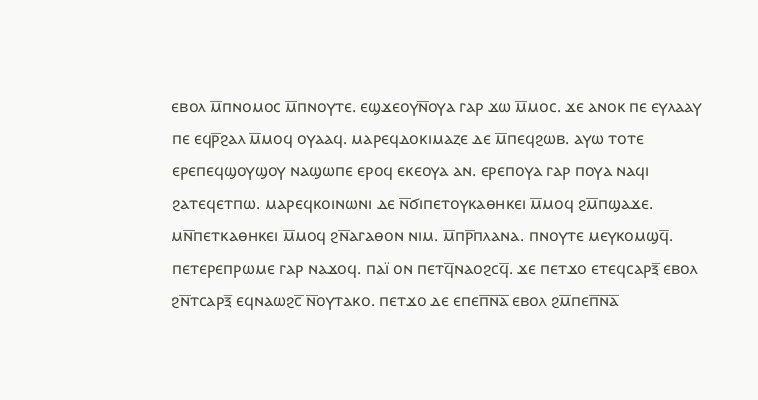ⲉⲃⲟⲗ ⲙ̅ⲡⲛⲟⲙⲟⲥ ⲙ̅ⲡⲛⲟⲩⲧⲉ. ⲉϣϫⲉⲟⲩⲛ̅ⲟⲩⲁ ⲅⲁⲣ ϫⲱ ⲙ̅ⲙⲟⲥ. ϫⲉ ⲁⲛⲟⲕ ⲡⲉ ⲉⲩⲗⲁⲁⲩ ⲡⲉ ⲉϥⲣ̅ϩⲁⲗ ⲙ̅ⲙⲟϥ ⲟⲩⲁⲁϥ. ⲙⲁⲣⲉϥⲇⲟⲕⲓⲙⲁⲍⲉ ⲇⲉ ⲙ̅ⲡⲉϥϩⲱⲃ. ⲁⲩⲱ ⲧⲟⲧⲉ ⲉⲣⲉⲡⲉϥϣⲟⲩϣⲟⲩ ⲛⲁϣⲱⲡⲉ ⲉⲣⲟϥ ⲉⲕⲉⲟⲩⲁ ⲁⲛ. ⲉⲣⲉⲡⲟⲩⲁ ⲅⲁⲣ ⲡⲟⲩⲁ ⲛⲁϥⲓ ϩⲁⲧⲉϥⲉⲧⲡⲱ. ⲙⲁⲣⲉϥⲕⲟⲓⲛⲱⲛⲓ ⲇⲉ ⲛ̅ϭⲓⲡⲉⲧⲟⲩⲕⲁⲑⲏⲕⲉⲓ ⲙ̅ⲙⲟϥ ϩⲙ̅ⲡϣⲁϫⲉ. ⲙⲛ̅ⲡⲉⲧⲕⲁⲑⲏⲕⲉⲓ ⲙ̅ⲙⲟϥ ϩⲛ̅ⲁⲅⲁⲑⲟⲛ ⲛⲓⲙ. ⲙ̅ⲡⲣ̅ⲡⲗⲁⲛⲁ. ⲡⲛⲟⲩⲧⲉ ⲙⲉⲩⲕⲟⲙϣϥ̅. ⲡⲉⲧⲉⲣⲉⲡⲣⲱⲙⲉ ⲅⲁⲣ ⲛⲁϫⲟϥ. ⲡⲁⲓ̈ ⲟⲛ ⲡⲉⲧϥ̅ⲛⲁⲟϩⲥϥ̅. ϫⲉ ⲡⲉⲧϫⲟ ⲉⲧⲉϥⲥⲁⲣⲝ̅ ⲉⲃⲟⲗ ϩⲛ̅ⲧⲥⲁⲣⲝ̅ ⲉϥⲛⲁⲱϩⲥ̅ ⲛ̅ⲟⲩⲧⲁⲕⲟ. ⲡⲉⲧϫⲟ ⲇⲉ ⲉⲡⲉⲡ̅ⲛ̅ⲁ̅ ⲉⲃⲟⲗ ϩⲙ̅ⲡⲉⲡ̅ⲛ̅ⲁ̅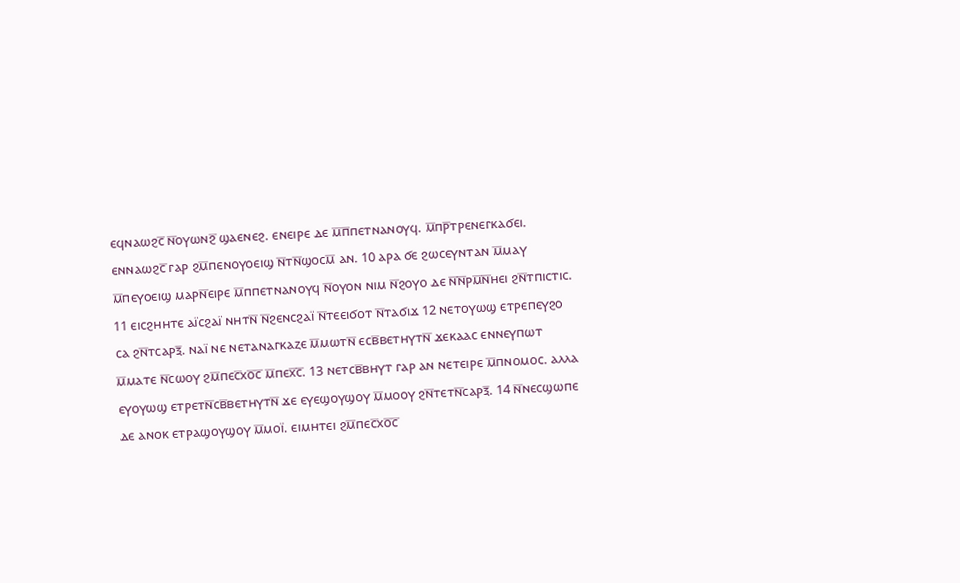ⲉϥⲛⲁⲱϩⲥ̅ ⲛ̅ⲟⲩⲱⲛϩ̅ ϣⲁⲉⲛⲉϩ. ⲉⲛⲉⲓⲣⲉ ⲇⲉ ⲙ̅ⲡ̅ⲡⲉⲧⲛⲁⲛⲟⲩϥ. ⲙ̅ⲡⲣ̅ⲧⲣⲉⲛⲉⲅⲕⲁϭⲉⲓ. ⲉⲛⲛⲁⲱϩⲥ̅ ⲅⲁⲣ ϩⲙ̅ⲡⲉⲛⲟⲩⲟⲉⲓϣ ⲛ̅ⲧⲛ̅ϣⲟⲥⲙ̅ ⲁⲛ. 10 ⲁⲣⲁ ϭⲉ ϩⲱⲥⲉⲩⲛⲧⲁⲛ ⲙ̅ⲙⲁⲩ ⲙ̅ⲡⲉⲩⲟⲉⲓϣ ⲙⲁⲣⲛ̅ⲉⲓⲣⲉ ⲙ̅ⲡⲡⲉⲧⲛⲁⲛⲟⲩϥ ⲛ̅ⲟⲩⲟⲛ ⲛⲓⲙ ⲛ̅ϩⲟⲩⲟ ⲇⲉ ⲛ̅ⲛ̅ⲣⲙ̅ⲛ̅ⲏⲉⲓ ϩⲛ̅ⲧⲡⲓⲥⲧⲓⲥ. 11 ⲉⲓⲥϩⲏⲏⲧⲉ ⲁⲓ̈ⲥϩⲁⲓ̈ ⲛⲏⲧⲛ̅ ⲛ̅ϩⲉⲛⲥϩⲁⲓ̈ ⲛ̅ⲧⲉⲉⲓϭⲟⲧ ⲛ̅ⲧⲁϭⲓϫ 12 ⲛⲉⲧⲟⲩⲱϣ ⲉⲧⲣⲉⲡⲉⲩϩⲟ ⲥⲁ ϩⲛ̅ⲧⲥⲁⲣⲝ̅. ⲛⲁⲓ̈ ⲛⲉ ⲛⲉⲧⲁⲛⲁⲅⲕⲁⲍⲉ ⲙ̅ⲙⲱⲧⲛ̅ ⲉⲥⲃ̅ⲃⲉⲧⲏⲩⲧⲛ̅ ϫⲉⲕⲁⲁⲥ ⲉⲛⲛⲉⲩⲡⲱⲧ ⲙ̅ⲙⲁⲧⲉ ⲛ̅ⲥⲱⲟⲩ ϩⲙ̅ⲡⲉⲥ̅xⲟ̅ⲥ̅ ⲙ̅ⲡⲉⲭ̅ⲥ̅. 13 ⲛⲉⲧⲥⲃ̅ⲃⲏⲩⲧ ⲅⲁⲣ ⲁⲛ ⲛⲉⲧⲉⲓⲣⲉ ⲙ̅ⲡⲛⲟⲙⲟⲥ. ⲁⲗⲗⲁ ⲉⲩⲟⲩⲱϣ ⲉⲧⲣⲉⲧⲛ̅ⲥⲃ̅ⲃⲉⲧⲏⲩⲧⲛ̅ ϫⲉ ⲉⲩⲉϣⲟⲩϣⲟⲩ ⲙ̅ⲙⲟⲟⲩ ϩⲛ̅ⲧⲉⲧⲛ̅ⲥⲁⲣⲝ̅. 14 ⲛ̅ⲛⲉⲥϣⲱⲡⲉ ⲇⲉ ⲁⲛⲟⲕ ⲉⲧⲣⲁϣⲟⲩϣⲟⲩ ⲙ̅ⲙⲟⲓ̈. ⲉⲓⲙⲏⲧⲉⲓ ϩⲙ̅ⲡⲉⲥ̅xⲟ̅ⲥ̅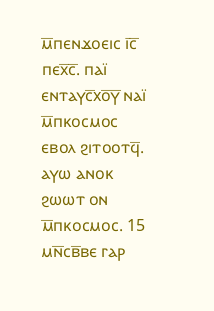ⲙ̅ⲡⲉⲛϫⲟⲉⲓⲥ ⲓ̅ⲥ̅ ⲡⲉⲭ̅ⲥ̅. ⲡⲁⲓ̈ ⲉⲛⲧⲁⲩⲥ̅xⲟ̅ⲩ̅ ⲛⲁⲓ̈ ⲙ̅ⲡⲕⲟⲥⲙⲟⲥ ⲉⲃⲟⲗ ϩⲓⲧⲟⲟⲧϥ̅. ⲁⲩⲱ ⲁⲛⲟⲕ ϩⲱⲱⲧ ⲟⲛ ⲙ̅ⲡⲕⲟⲥⲙⲟⲥ. 15 ⲙⲛ̅ⲥⲃ̅ⲃⲉ ⲅⲁⲣ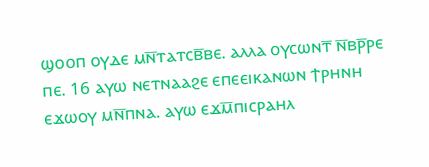ϣⲟⲟⲡ ⲟⲩⲇⲉ ⲙⲛ̅ⲧⲁⲧⲥⲃ̅ⲃⲉ. ⲁⲗⲗⲁ ⲟⲩⲥⲱⲛⲧ̅ ⲛ̅ⲃⲣ̅ⲣⲉ ⲡⲉ. 16 ⲁⲩⲱ ⲛⲉⲧⲛⲁⲁϩⲉ ⲉⲡⲉⲉⲓⲕⲁⲛⲱⲛ ϯⲣⲏⲛⲏ ⲉϫⲱⲟⲩ ⲙⲛ̅ⲡⲛⲁ. ⲁⲩⲱ ⲉϫⲙ̅ⲡⲓⲥⲣⲁⲏⲗ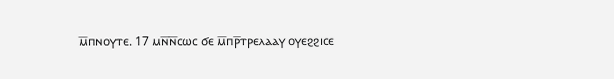ⲙ̅ⲡⲛⲟⲩⲧⲉ. 17 ⲙⲛ̅ⲛ̅ⲥⲱⲥ ϭⲉ ⲙ̅ⲡⲣ̅ⲧⲣⲉⲗⲁⲁⲩ ⲟⲩⲉϩϩⲓⲥⲉ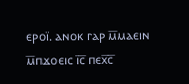ⲉⲣⲟⲓ̈. ⲁⲛⲟⲕ ⲅⲁⲣ ⲙ̅ⲙⲁⲉⲓⲛ ⲙ̅ⲡϫⲟⲉⲓⲥ ⲓ̅ⲥ̅ ⲡⲉⲭ̅ⲥ̅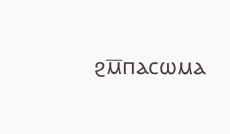ϩⲙ̅ⲡⲁⲥⲱⲙⲁ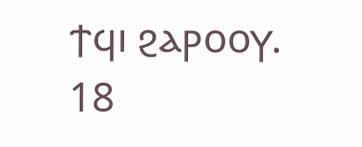ϯϥⲓ ϩⲁⲣⲟⲟⲩ. 18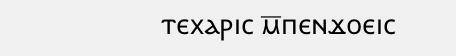ⲧⲉⲭⲁⲣⲓⲥ ⲙ̅ⲡⲉⲛϫⲟⲉⲓⲥ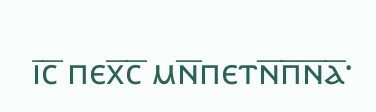ⲓ̅ⲥ̅ ⲡⲉⲭ̅ⲥ̅ ⲙⲛ̅ⲡⲉⲧⲛ̅ⲡ̅ⲛ̅ⲁ̅·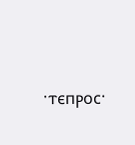·ⲧⲉⲡⲣⲟⲥ·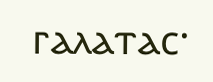ⲅⲁⲗⲁⲧⲁⲥ·